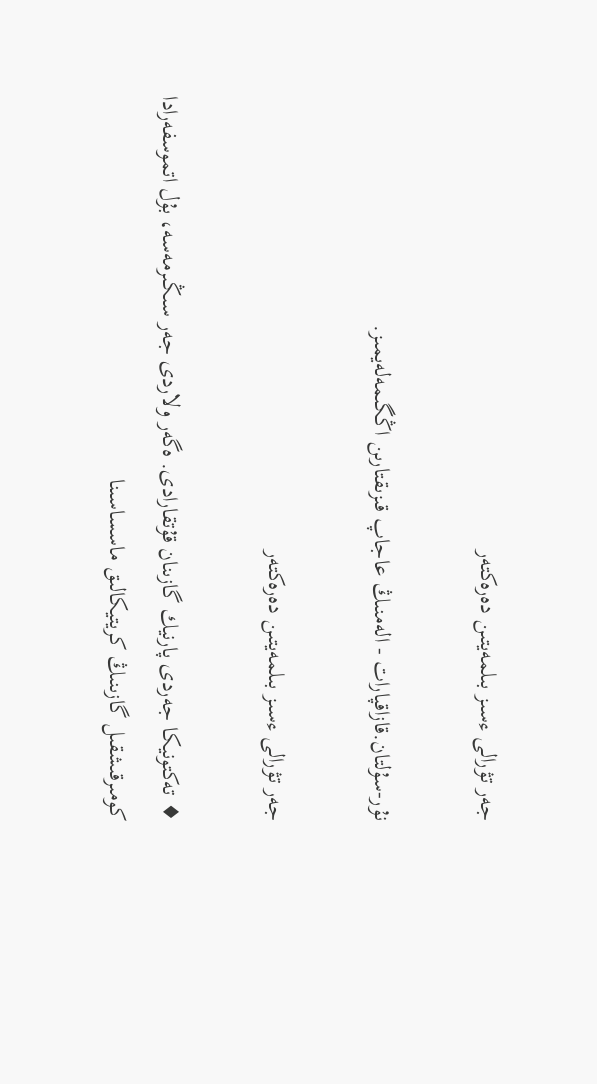جەر تۋرالى ءسىز بىلمەيتىن دەرەكتەر

نۇر-سۇلتان.قازاقپارات - الەمنىڭ عاجاپ قىزىقتارىن اڭگىمەلەيمىز.

جەر تۋرالى ءسىز بىلمەيتىن دەرەكتەر

♦ تەكتونيكا جەردى پارنيك گازىنان قۇتقارادى. ەگەر ولاردى جەر سىڭىرمەسە، بۇل اتموسفەرادا كومىرقىشقىل گازىنىڭ كريتيكالىق ماسساسىنا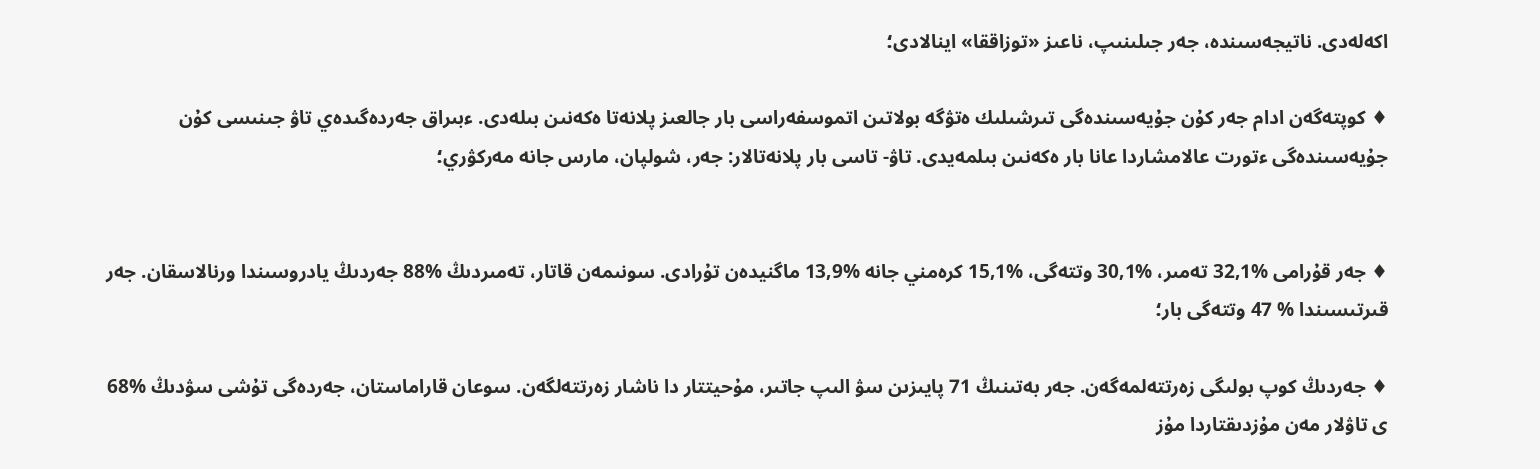اكەلەدى. ناتيجەسىندە، جەر جىلىنىپ، ناعىز «توزاققا» اينالادى؛

♦ كوپتەگەن ادام جەر كۇن جۇيەسىندەگى تىرشىلىك ەتۋگە بولاتىن اتموسفەراسى بار جالعىز پلانەتا ەكەنىن بىلەدى. ءبىراق جەردەگىدەي تاۋ جىنىسى كۇن جۇيەسىندەگى ءتورت عالامشاردا عانا بار ەكەنىن بىلمەيدى. تاۋ- تاسى بار پلانەتالار: جەر، شولپان، مارس جانە مەركۋري؛


♦ جەر قۇرامى %32,1 تەمىر، %30,1 وتتەگى، %15,1 كرەمني جانە %13,9 ماگنيدەن تۇرادى. سونىمەن قاتار، تەمىردىڭ %88 جەردىڭ يادروسىندا ورنالاسقان. جەر قىرتىسىندا % 47 وتتەگى بار؛

♦ جەردىڭ كوپ بولىگى زەرتتەلمەگەن. جەر بەتىنىڭ 71 پايىزىن سۋ الىپ جاتىر، مۇحيتتار دا ناشار زەرتتەلگەن. سوعان قاراماستان، جەردەگى تۇشى سۋدىڭ %68 ى تاۋلار مەن مۇزدىقتاردا مۇز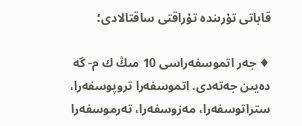قاباتى تۇرىندە تۇراقتى ساقتالادى؛

♦ جەر اتموسفەراسى 10 مىڭ ك م- گە دەيىن جەتەدى. اتموسفەرا تروپوسفەرا، ستراتوسفەرا، مەزوسفەرا، تەرموسفەرا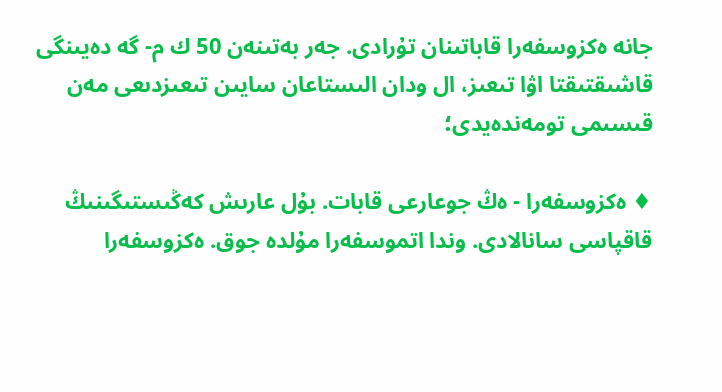جانە ەكزوسفەرا قاباتىنان تۇرادى. جەر بەتىنەن 50 ك م- گە دەيىنگى قاشىقتىقتا اۋا تىعىز، ال ودان الىستاعان سايىن تىعىزدىعى مەن قىسىمى تومەندەيدى؛

♦ ەكزوسفەرا - ەڭ جوعارعى قابات. بۇل عارىش كەڭىستىگىنىڭ قاقپاسى سانالادى. وندا اتموسفەرا مۇلدە جوق. ەكزوسفەرا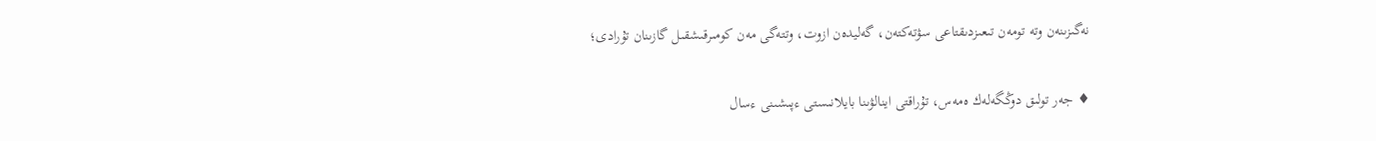نەگىزىنەن وتە تومەن تىعىزدىقتاعى سۋتەكتەن، گەليدەن ازوت، وتتەگى مەن كومىرقىشقىل گازىنان تۇرادى؛

♦ جەر تولىق دوڭگەلەك ەمەس، تۇراقتى اينالۋىنا بايلانىستى ءپىشىنى ءسال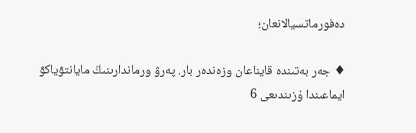دەفورماتسيالانعان؛

♦ جەر بەتىندە قايناعان وزەندەر بار. پەرۋ ورماندارىنىڭ مايانتۋياكۋ ايماعىندا ۇزىندىعى 6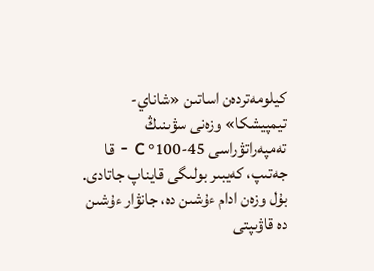كيلومەتردەن اساتىن «شاناي- تيمپيشكا» وزەنى سۋىنىڭ تەمپەراتۋراسى 45-100° c - قا جەتىپ، كەيبىر بولىگى قايناپ جاتادى. بۇل وزەن ادام ءۇشىن دە، جانۋار ءۇشىن دە قاۋىپتى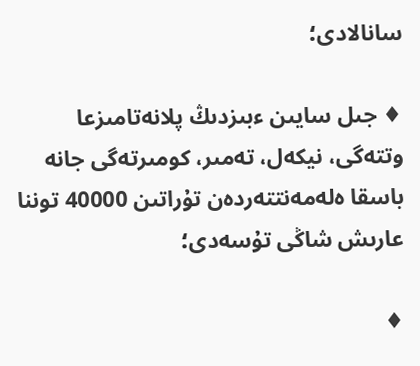سانالادى؛

♦ جىل سايىن ءبىزدىڭ پلانەتامىزعا وتتەگى، نيكەل، تەمىر، كومىرتەگى جانە باسقا ەلەمەنتتەردەن تۇراتىن 40000 توننا عارىش شاڭى تۇسەدى؛

♦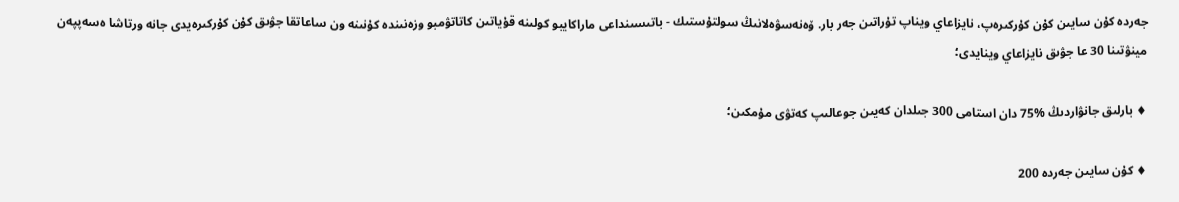جەردە كۇن سايىن كۇن كۇركىرەپ، نايزاعاي ويناپ تۇراتىن جەر بار. ۆەنەسۋەلانىڭ سولتۇستىك - باتىسىنداعى ماراكايبو كولىنە قۇياتىن كاتاتۋمبو وزەنىندە كۇنىنە ون ساعاتقا جۋىق كۇن كۇركىرەيدى جانە ورتاشا ەسەپپەن مينۋتىنا 30 عا جۋىق نايزاعاي وينايدى؛

♦ بارلىق جانۋاردىڭ %75 دان استامى 300 جىلدان كەيىن جوعالىپ كەتۋى مۇمكىن؛

♦ كۇن سايىن جەردە 200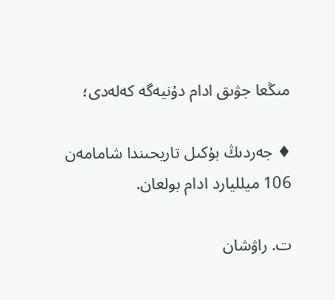مىڭعا جۋىق ادام دۇنيەگە كەلەدى؛

♦ جەردىڭ بۇكىل تاريحىندا شامامەن 106 ميلليارد ادام بولعان.

ت. راۋشان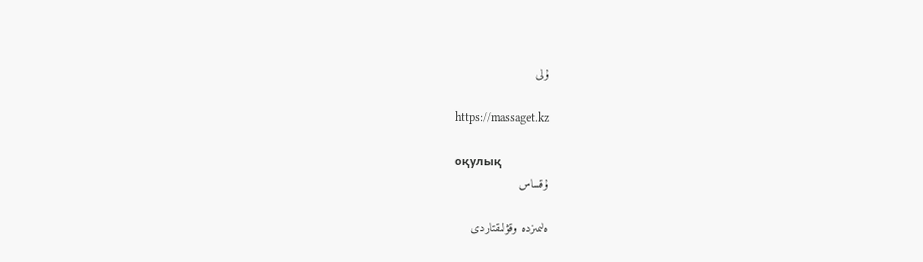ۇلى

https://massaget.kz

оқулық
ۇقساس

ەلىمىزدە وقۋلىقتاردى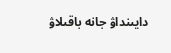دايىنداۋ جانە باقىلاۋ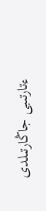ءتارتىبى جاڭارتىلدى